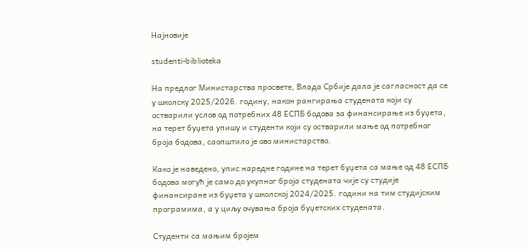Најновије

studenti-biblioteka

На предлог Министарства просвете, Влада Србије дала је сагласност да се у школску 2025/2026. годину, након рангирања студената који су остварили услов од потребних 48 ЕСПБ бодова за финансирање из буџета, на терет буџета упишу и студенти који су остварили мање од потребног броја бодова, саопштило је ово министарство.

Како је наведено, упис наредне године на терет буџета са мање од 48 ЕСПБ бодова могућ је само до укупног броја студената чије су студије финансиране из буџета у школској 2024/2025. години на тим студијским програмима, а у циљу очувања броја буџетских студената.

Студенти са мањим бројем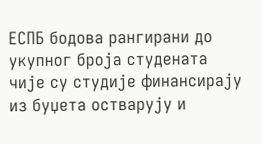ЕСПБ бодова рангирани до укупног броја студената чије су студије финансирају из буџета остварују и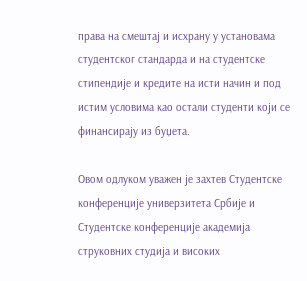права на смештај и исхрану у установама студентског стандарда и на студентске стипендије и кредите на исти начин и под истим условима као остали студенти који се финансирају из буџета.

Овом одлуком уважен је захтев Студентске конференције универзитета Србије и Студентске конференције академија струковних студија и високих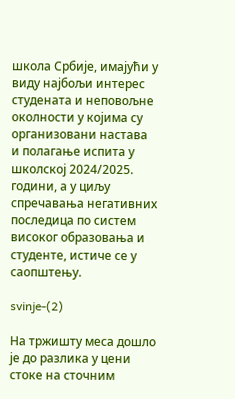школа Србије, имајући у виду најбољи интерес студената и неповољне околности у којима су организовани настава и полагање испита у школској 2024/2025. години, а у циљу спречавања негативних последица по систем високог образовања и студенте, истиче се у саопштењу.

svinje-(2)

На тржишту меса дошло је до разлика у цени стоке на сточним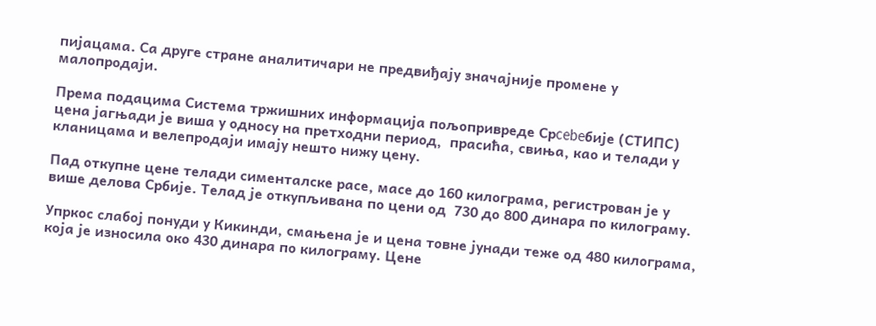пијацама. Са друге стране аналитичари не предвиђају значајније промене у малопродаји.

Према подацима Система тржишних информација пољопривреде Срcebeбије (СТИПС) цена јагњади је виша у односу на претходни период,  прасића, свиња, као и телади у кланицама и велепродаји имају нешто нижу цену.

Пад откупне цене телади сименталске расе, масе до 160 килограма, регистрован је у више делова Србије. Телад је откупљивана по цени од  730 до 800 динара по килограму.

Упркос слабој понуди у Кикинди, смањена је и цена товне јунади теже од 480 килограма, која је износила око 430 динара по килограму. Цене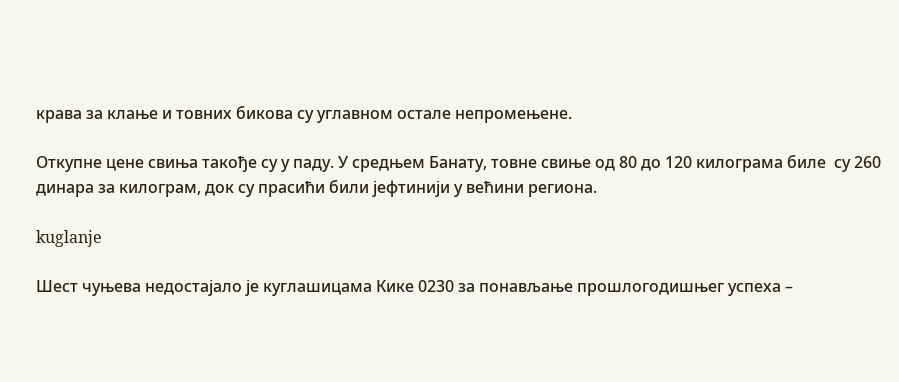крава за клање и товних бикова су углавном остале непромењене.

Откупне цене свиња такође су у паду. У средњем Банату, товне свиње од 80 до 120 килограма биле  су 260 динара за килограм, док су прасићи били јефтинији у већини региона.

kuglanje

Шест чуњева недостајало је куглашицама Кике 0230 за понављање прошлогодишњег успеха –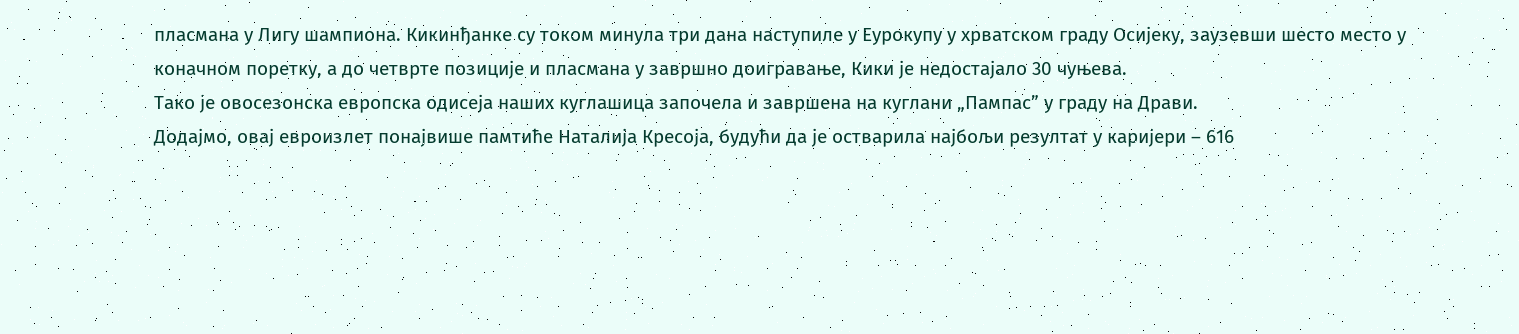пласмана у Лигу шампиона. Кикинђанке су током минула три дана наступиле у Еурокупу у хрватском граду Осијеку, заузевши шесто место у коначном поретку, а до четврте позиције и пласмана у завршно доигравање, Кики је недостајало 30 чуњева.
Тако је овосезонска европска одисеја наших куглашица започела и завршена на куглани „Пампас” у граду на Драви.
Додајмо, овај евроизлет понајвише памтиће Наталија Кресоја, будући да је остварила најбољи резултат у каријери – 616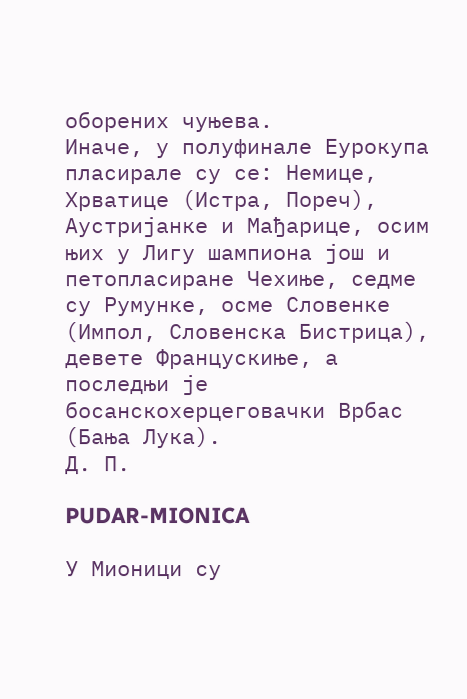оборених чуњева.
Иначе, у полуфинале Еурокупа пласирале су се: Немице, Хрватице (Истра, Пореч), Аустријанке и Мађарице, осим њих у Лигу шампиона још и петопласиране Чехиње, седме су Румунке, осме Словенке (Импол, Словенска Бистрица), девете Францускиње, а последњи је босанскохерцеговачки Врбас (Бања Лука).
Д. П.

PUDAR-MIONICA

У Мионици су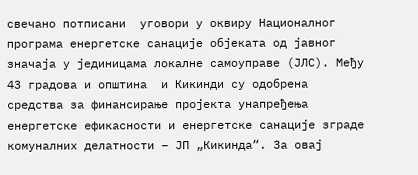свечано потписани  уговори у оквиру Националног програма енергетске санације објеката од јавног значаја у јединицама локалне самоуправе (ЈЛС). Међу 43 градова и општина  и Кикинди су одобрена средства за финансирање пројекта унапређења енергетске ефикасности и енергетске санације зграде комуналних делатности – ЈП „Кикинда“. За овај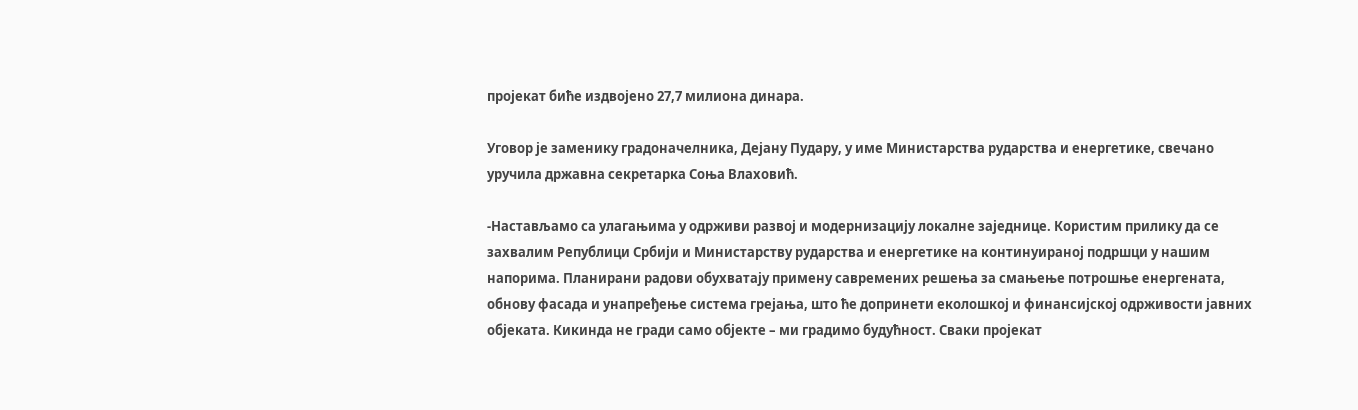пројекат биће издвојено 27,7 милиона динара.

Уговор је заменику градоначелника, Дејану Пудару, у име Министарства рударства и енергетике, свечано уручилa државна секретарка Соња Влаховић.

-Настављамо са улагањима у одрживи развој и модернизацију локалне заједнице. Користим прилику да се захвалим Републици Србији и Министарству рударства и енергетике на континуираној подршци у нашим напорима. Планирани радови обухватају примену савремених решења за смањење потрошње енергената, обнову фасада и унапређење система грејања, што ће допринети еколошкој и финансијској одрживости јавних објеката. Кикинда не гради само објекте – ми градимо будућност. Сваки пројекат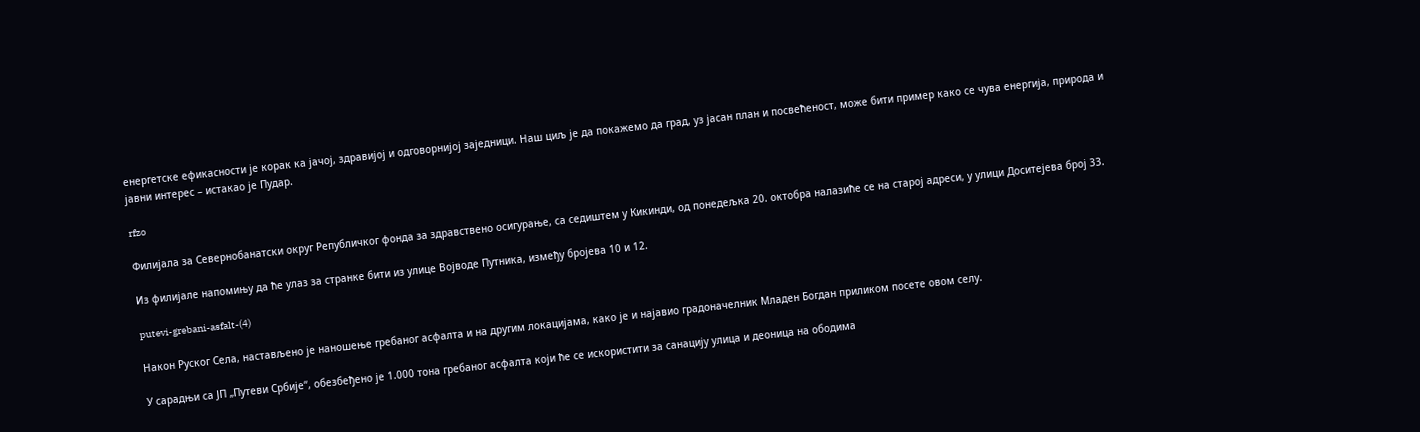енергетске ефикасности је корак ка јачој, здравијој и одговорнијој заједници. Наш циљ је да покажемо да град, уз јасан план и посвећеност, може бити пример како се чува енергија, природа и јавни интерес – истакао је Пудар.

rfzo

Филијала за Севернобанатски округ Републичког фонда за здравствено осигурање, са седиштем у Кикинди, од понедељка 20. октобра налазиће се на старој адреси, у улици Доситејева број 33.

Из филијале напомињу да ће улаз за странке бити из улице Војводе Путника, између бројева 10 и 12.

putevi-grebani-asfalt-(4)

Након Руског Села, настављено је наношење гребаног асфалта и на другим локацијама, како је и најавио градоначелник Младен Богдан приликом посете овом селу.

У сарадњи са ЈП „Путеви Србије“, обезбеђено је 1.000 тона гребаног асфалта који ће се искористити за санацију улица и деоница на ободима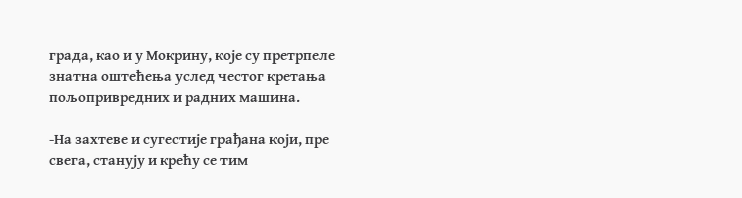града, као и у Мокрину, које су претрпеле знатна оштећења услед честог кретања пољопривредних и радних машина.

-На захтеве и сугестије грађана који, пре свега, станују и крећу се тим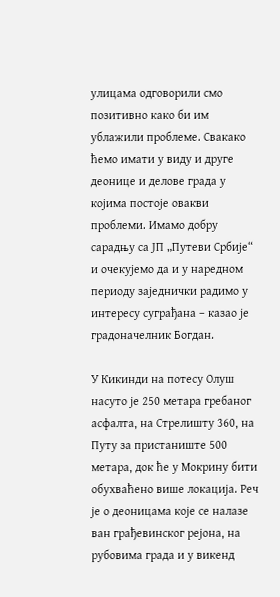улицама одговорили смо позитивно како би им ублажили проблеме. Свакако ћемо имати у виду и друге деонице и делове града у којима постоје овакви проблеми. Имамо добру сарадњу са ЈП „Путеви Србије“ и очекујемо да и у наредном периоду заједнички радимо у интересу суграђана – казао је градоначелник Богдан.

У Кикинди на потесу Олуш насуто је 250 метара гребаног асфалта, на Стрелишту 360, на Путу за пристаниште 500 метара, док ће у Мокрину бити обухваћено више локација. Реч је о деоницама које се налазе  ван грађевинског рејона, на рубовима града и у викенд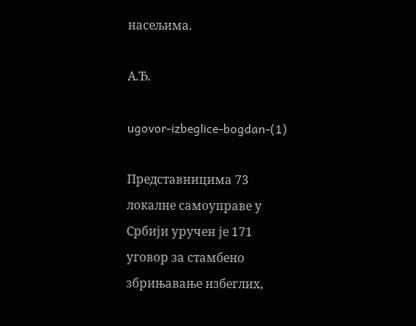насељима.

А.Ђ.

ugovor-izbeglice-bogdan-(1)

Представницима 73 локалне самоуправе у Србији уручен је 171 уговор за стамбено збрињавање избеглих,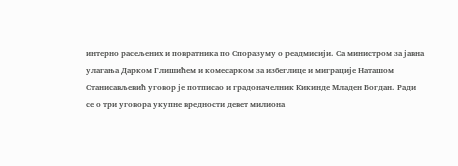интерно расељених и повратника по Споразуму о реадмисији. Са министром за јавна улагања Дарком Глишићем и комесарком за избеглице и миграције Наташом Станисављевић уговор је потписао и градоначелник Кикинде Младен Богдан. Ради се о три уговора укупне вредности девет милиона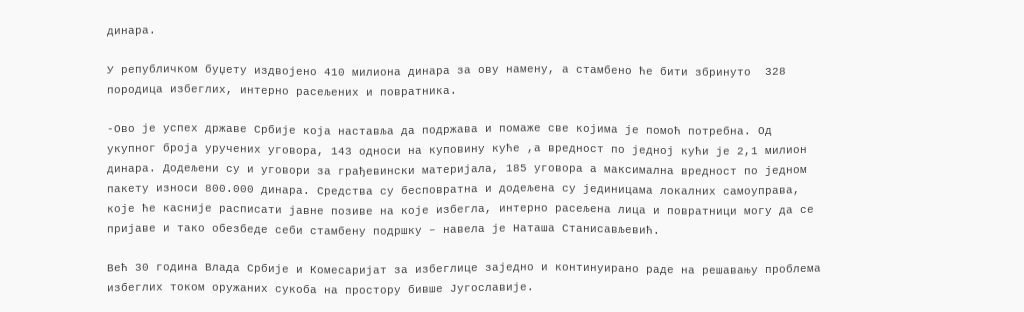динара.

У републичком буџету издвојено 410 милиона динара за ову намену, а стамбено ће бити збринуто  328 породица избеглих, интерно расељених и повратника.

-Ово је успех државе Србије која наставља да подржава и помаже све којима је помоћ потребна. Од укупног броја уручених уговора, 143 односи на куповину куће ,а вредност по једној кући је 2,1 милион динара. Додељени су и уговори за грађевински материјала, 185 уговора а максимална вредност по једном пакету износи 800.000 динара. Средства су бесповратна и додељена су јединицама локалних самоуправа, које ће касније расписати јавне позиве на које избегла, интерно расељена лица и повратници могу да се пријаве и тако обезбеде себи стамбену подршку – навела је Наташа Станисављевић.

Већ 30 година Влада Србије и Комесаријат за избеглице заједно и континуирано раде на решавању проблема избеглих током оружаних сукоба на простору бивше Југославије.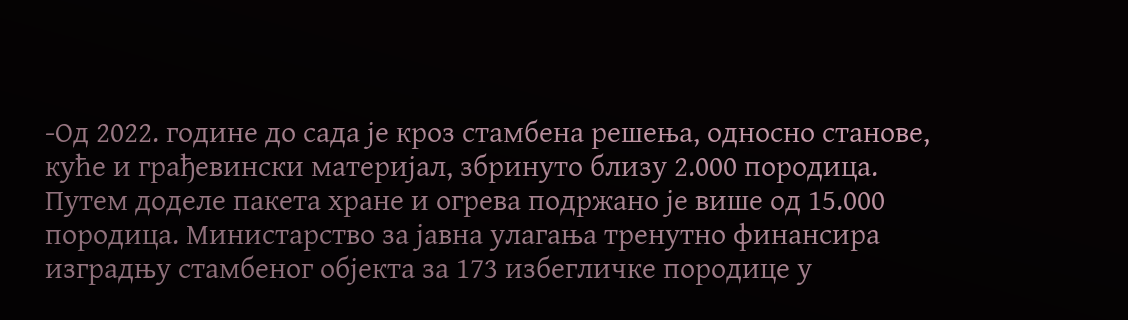-Од 2022. године до сада је кроз стамбена решења, односно станове, куће и грађевински материјал, збринуто близу 2.000 породица. Путем доделе пакета хране и огрева подржано је више од 15.000 породица. Министарство за јавна улагања тренутно финансира изградњу стамбеног објекта за 173 избегличке породице у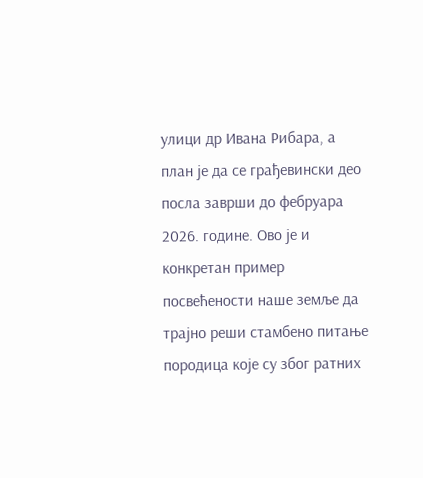улици др Ивана Рибара, а план је да се грађевински део посла заврши до фебруара 2026. године. Ово је и конкретан пример посвећености наше земље да  трајно реши стамбено питање породица које су због ратних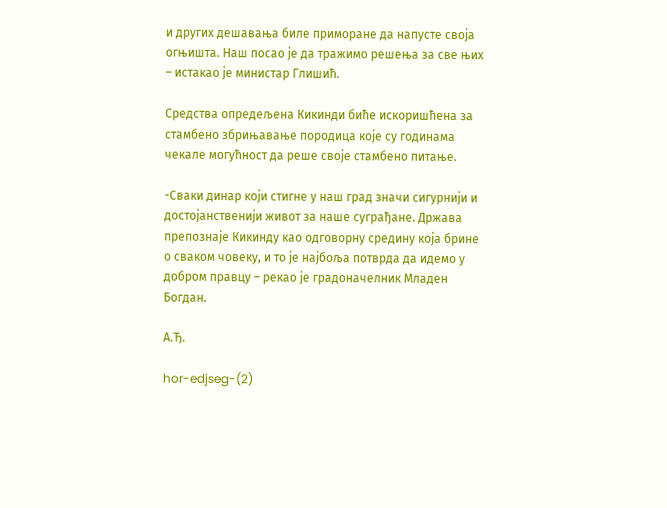и других дешавања биле приморане да напусте своја огњишта. Наш посао је да тражимо решења за све њих – истакао је министар Глишић.

Средства опредељена Кикинди биће искоришћена за стамбено збрињавање породица које су годинама чекале могућност да реше своје стамбено питање.

-Сваки динар који стигне у наш град значи сигурнији и достојанственији живот за наше суграђане. Држава препознаје Кикинду као одговорну средину која брине о сваком човеку, и то је најбоља потврда да идемо у добром правцу – рекао је градоначелник Младен Богдан.

А.Ђ.

hor-edjseg-(2)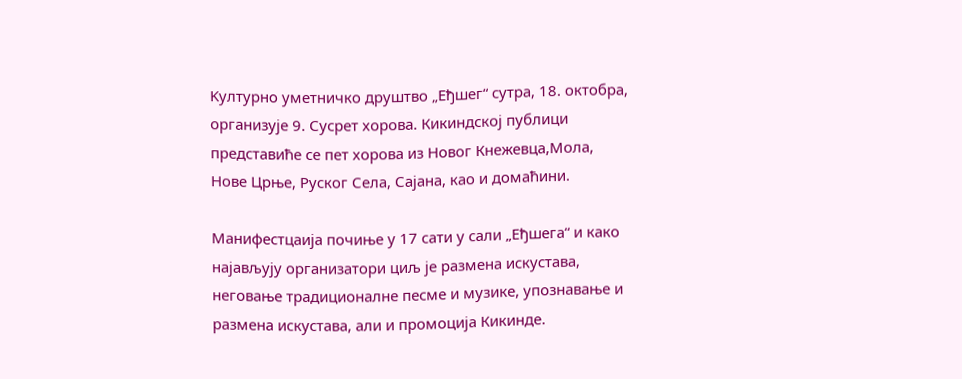Kултурно уметничко друштво „Еђшег“ сутра, 18. октобра, организује 9. Сусрет хорова. Кикиндској публици представиће се пет хорова из Новог Кнежевца,Мола, Нове Црње, Руског Села, Сајана, као и домаћини.

Манифестцаија почиње у 17 сати у сали „Еђшега“ и како најављују организатори циљ је размена искустава, неговање традиционалне песме и музике, упознавање и размена искустава, али и промоција Кикинде.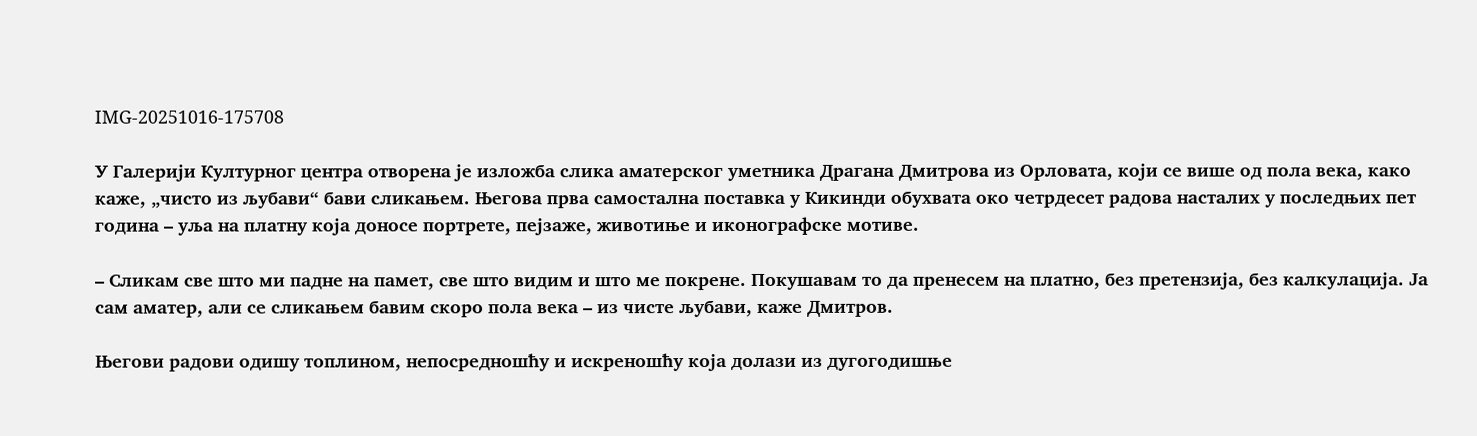IMG-20251016-175708

У Галерији Културног центра отворена је изложба слика аматерског уметника Драгана Дмитрова из Орловата, који се више од пола века, како каже, „чисто из љубави“ бави сликањем. Његова прва самостална поставка у Кикинди обухвата око четрдесет радова насталих у последњих пет година – уља на платну која доносе портрете, пејзаже, животиње и иконографске мотиве.

– Сликам све што ми падне на памет, све што видим и што ме покрене. Покушавам то да пренесем на платно, без претензија, без калкулација. Ја сам аматер, али се сликањем бавим скоро пола века – из чисте љубави, каже Дмитров.

Његови радови одишу топлином, непосредношћу и искреношћу која долази из дугогодишње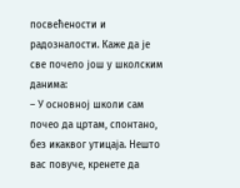посвећености и радозналости. Каже да је све почело још у школским данима:
– У основној школи сам почео да цртам, спонтано, без икаквог утицаја. Нешто вас повуче, кренете да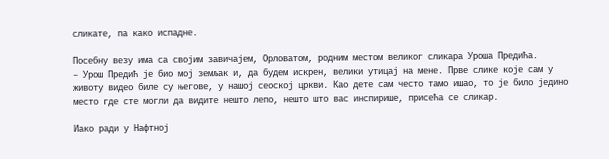сликате, па како испадне.

Посебну везу има са својим завичајем, Орловатом, родним местом великог сликара Уроша Предића.
– Урош Предић је био мој земљак и, да будем искрен, велики утицај на мене. Прве слике које сам у животу видео биле су његове, у нашој сеоској цркви. Као дете сам често тамо ишао, то је било једино место где сте могли да видите нешто лепо, нешто што вас инспирише, присећа се сликар.

Иако ради у Нафтној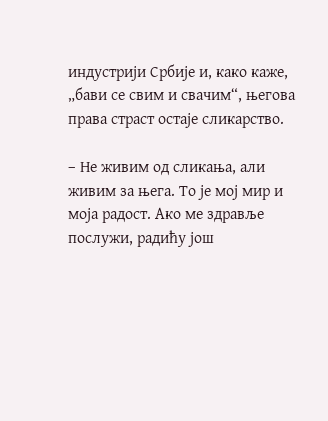индустрији Србије и, како каже, „бави се свим и свачим“, његова права страст остаје сликарство.

– Не живим од сликања, али живим за њега. То је мој мир и моја радост. Ако ме здравље послужи, радићу још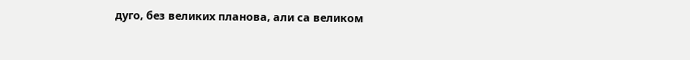дуго, без великих планова, али са великом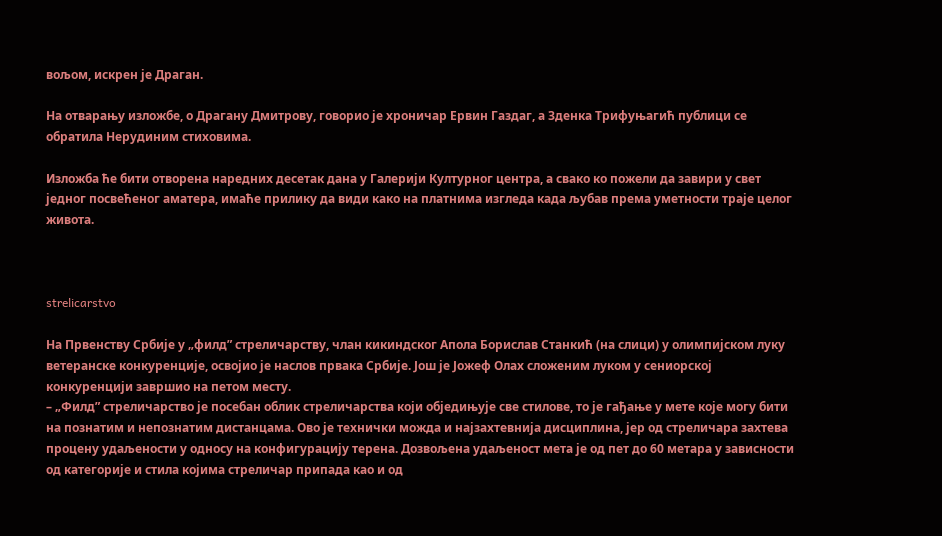вољом, искрен је Драган.

На отварању изложбе, о Драгану Дмитрову, говорио је хроничар Ервин Газдаг, а Зденка Трифуњагић публици се обратила Нерудиним стиховима.

Изложба ће бити отворена наредних десетак дана у Галерији Културног центра, а свако ко пожели да завири у свет једног посвећеног аматера, имаће прилику да види како на платнима изгледа када љубав према уметности траје целог живота.



strelicarstvo

На Првенству Србије у „филд” стреличарству, члан кикиндског Апола Борислав Станкић (на слици) у олимпијском луку ветеранске конкуренције, освојио је наслов првака Србије. Још је Јожеф Олах сложеним луком у сениорској конкуренцији завршио на петом месту.
– „Филд” стреличарство је посебан облик стреличарства који обједињује све стилове, то је гађање у мете које могу бити на познатим и непознатим дистанцама. Ово је технички можда и најзахтевнија дисциплина, јер од стреличара захтева процену удаљености у односу на конфигурацију терена. Дозвољена удаљеност мета је од пет до 60 метара у зависности од категорије и стила којима стреличар припада као и од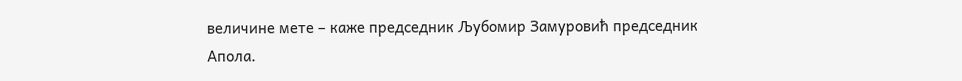величине мете – каже председник Љубомир Замуровић председник Апола.